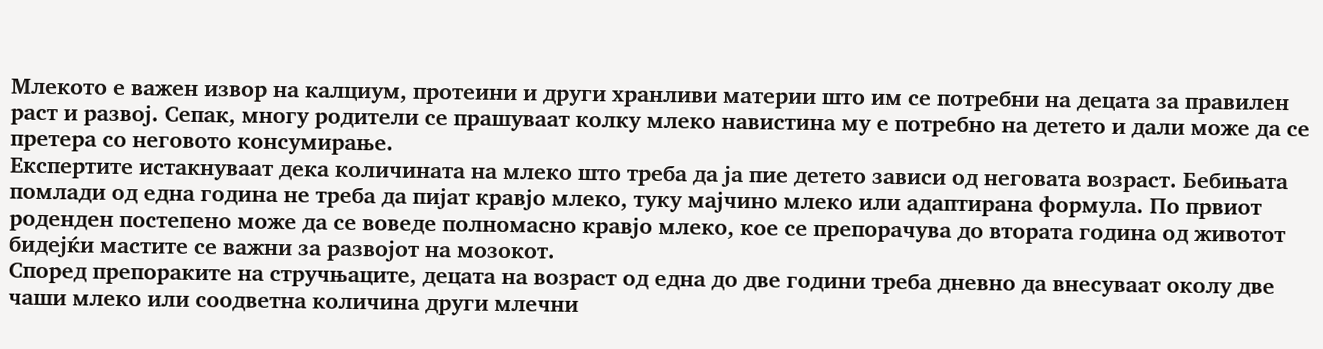Млекото е важен извор на калциум, протеини и други хранливи материи што им се потребни на децата за правилен раст и развој. Сепак, многу родители се прашуваат колку млеко навистина му е потребно на детето и дали може да се претера со неговото консумирање.
Експертите истакнуваат дека количината на млеко што треба да ја пие детето зависи од неговата возраст. Бебињата помлади од една година не треба да пијат кравјо млеко, туку мајчино млеко или адаптирана формула. По првиот роденден постепено може да се воведе полномасно кравјо млеко, кое се препорачува до втората година од животот бидејќи мастите се важни за развојот на мозокот.
Според препораките на стручњаците, децата на возраст од една до две години треба дневно да внесуваат околу две чаши млеко или соодветна количина други млечни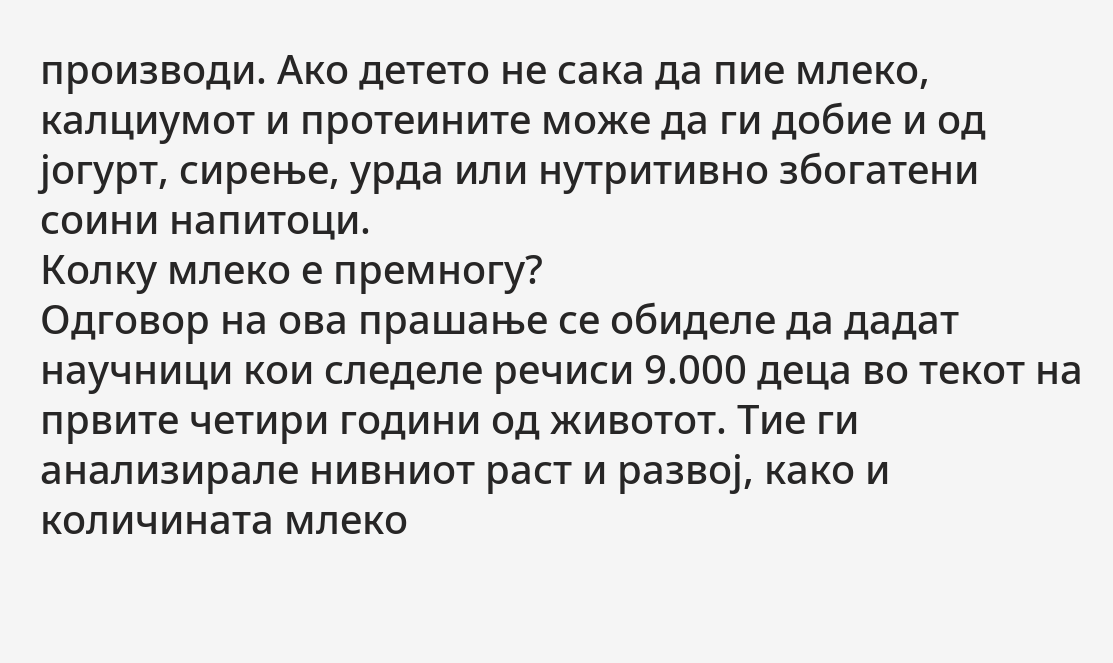производи. Ако детето не сака да пие млеко, калциумот и протеините може да ги добие и од јогурт, сирење, урда или нутритивно збогатени соини напитоци.
Колку млеко е премногу?
Одговор на ова прашање се обиделе да дадат научници кои следеле речиси 9.000 деца во текот на првите четири години од животот. Тие ги анализирале нивниот раст и развој, како и количината млеко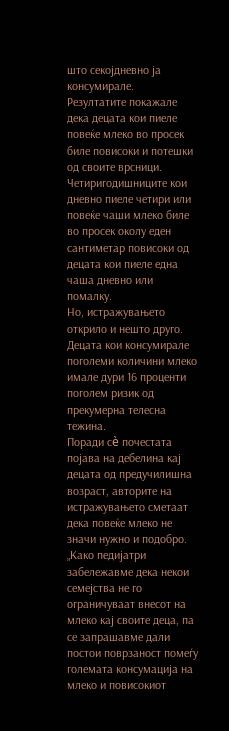што секојдневно ја консумирале.
Резултатите покажале дека децата кои пиеле повеќе млеко во просек биле повисоки и потешки од своите врсници. Четиригодишниците кои дневно пиеле четири или повеќе чаши млеко биле во просек околу еден сантиметар повисоки од децата кои пиеле една чаша дневно или помалку.
Но, истражувањето открило и нешто друго.
Децата кои консумирале поголеми количини млеко имале дури 16 проценти поголем ризик од прекумерна телесна тежина.
Поради сè почестата појава на дебелина кај децата од предучилишна возраст, авторите на истражувањето сметаат дека повеќе млеко не значи нужно и подобро.
„Како педијатри забележавме дека некои семејства не го ограничуваат внесот на млеко кај своите деца, па се запрашавме дали постои поврзаност помеѓу големата консумација на млеко и повисокиот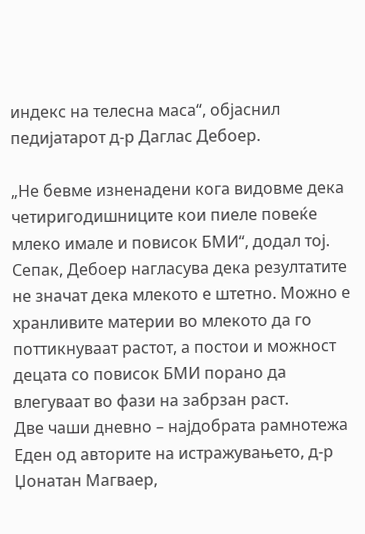индекс на телесна маса“, објаснил педијатарот д-р Даглас Дебоер.

„Не бевме изненадени кога видовме дека четиригодишниците кои пиеле повеќе млеко имале и повисок БМИ“, додал тој.
Сепак, Дебоер нагласува дека резултатите не значат дека млекото е штетно. Можно е хранливите материи во млекото да го поттикнуваат растот, а постои и можност децата со повисок БМИ порано да влегуваат во фази на забрзан раст.
Две чаши дневно – најдобрата рамнотежа
Еден од авторите на истражувањето, д-р Џонатан Магваер,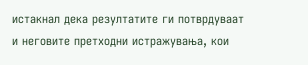истакнал дека резултатите ги потврдуваат и неговите претходни истражувања, кои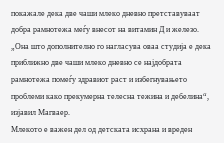покажале дека две чаши млеко дневно претставуваат добра рамнотежа меѓу внесот на витамин Д и железо.
„Она што дополнително го нагласува оваа студија е дека приближно две чаши млеко дневно се најдобрата рамнотежа помеѓу здравиот раст и избегнувањето проблеми како прекумерна телесна тежина и дебелина“, изјавил Магваер.
Млекото е важен дел од детската исхрана и вреден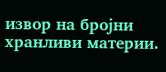извор на бројни хранливи материи.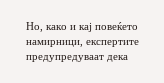Но, како и кај повеќето намирници, експертите предупредуваат дека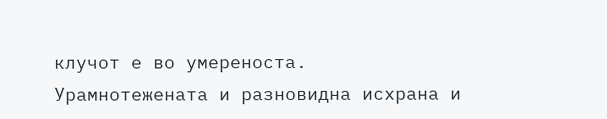клучот е во умереноста.
Урамнотежената и разновидна исхрана и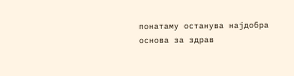понатаму останува најдобра основа за здрав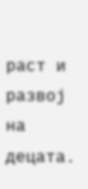раст и развој на децата.